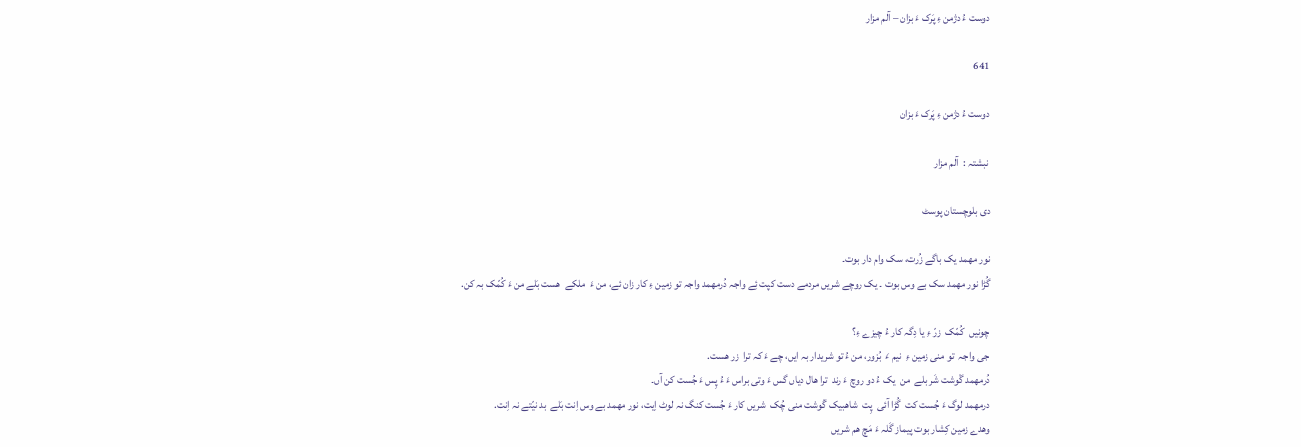دوست ءُ دژمن ءِ پَرک ءَ بزان – آلم مزار

641

دوست ءُ دژمن ءِ پَرک ءَ بزان

 نبشتہ :  آلم مزار

دی بلوچستان پوسٹ

نور مھمد یک باگے زُرت، سک وام دار بوت۔
گُڑا نور مھمد سک بے وس بوت ۔ یک روچے شریں مردمے دست کپت ئِے واجہ دُرمھمد واجہ تو زمین ءِ کار زان ئے، من ءَ  ملکے  ھست بَلے من ءَ کُمّک بہ کن.

چونیں  کُمّک  زرّ ءِ یا دِگہ کار ءُ چیزے ءِ؟
جی واجہ  تو منی زمین ءِ  نیم ءَ  بُزور، من ءُ تو شریدار بہ ایں، چے ءَ کہ ترا  زر ھست.
دُرمھمد گْوشت شَر بلے  من  یک ءُ دو روچ ءَ رند  ترا ھال دیاں گس ءَ وتی براس ءَ ءُ پِس ءَ جُست کن آں۔
درمھمد لوگ ءَ جُست کت  گُڑا آئی  پِت  شاھبیک گْوشت منی چُک  شریں کار ءَ جُست کنگ نہ لوٹ اِیت، نور مھمد بے وس اِنت بَلے  بد نیّتے نہ اِنت.
وھدے زمین کِشار بوت پیماز گَلہ ءَ مَچ ھم شریں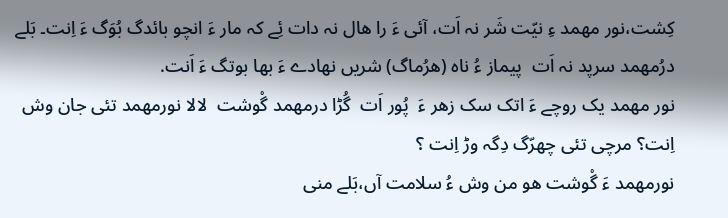کِشت،نور مھمد ءِ نیّت شَر نہ اَت، آئی ءَ را ھال نہ دات ئِے کہ مار ءَ انچو بائدگ بُوَگ ءَ اِنت۔ بَلے  درُمھمد سرپد نہ اَت  پیماز ءُ ناہ (ھرُماگ) شریں نھادے ءَ بھا بوتگ ءَ اَنت.
نور مھمد یک روچے ءَ اتک سک زھر ءَ  پُور اَت  گُڑا درمھمد گْوشت  لالا نورمھمد تئی جان وش اِنت؟ مرچی تئی چھرّگ دِگہ وڑ اِنت ؟
نورمھمد ءَ گْوشت ھو من وش ءُ سلامت آں،بَلے منی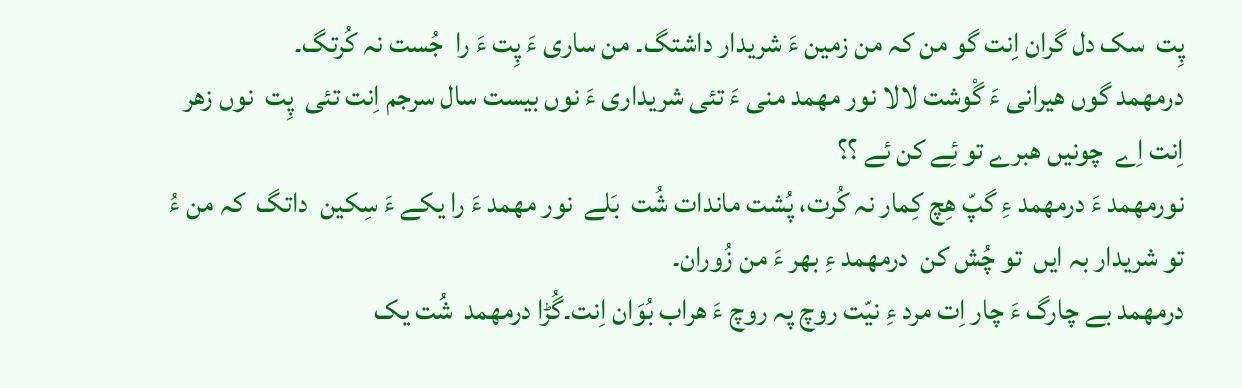پِت  سک دل گران اِنت گو من کہ من زمین ءَ شریدار داشتگ۔ من ساری ءَ پِت ءَ را  جُست نہ کُرتگ۔
درمھمد گوں ھیرانی ءَ گْوشت لالا نور مھمد منی ءَ تئی شریداری ءَ نوں بیست سال سرجم اِنت تئی  پِت  نوں زھر اِنت اِے  چونیں ھبرے تو ئِے کن ئے ؟؟
نورمھمد ءَ درمھمد ءِ گپّ ھِچ کِمار نہ کُرت، پُشت ماندات شُت  بَلے  نور مھمد ءَ را یکے ءَ سِکین  داتگ  کہ من ءُ تو شریدار بہ ایں  تو چُش کن  درمھمد ءِ بھر ءَ من زُوران۔
درمھمد بے چارگ ءَ چار اِت مرد ءِ نیّت روچ پہ روچ ءَ ھراب بُوَان اِنت۔گُڑا درمھمد  شُت یک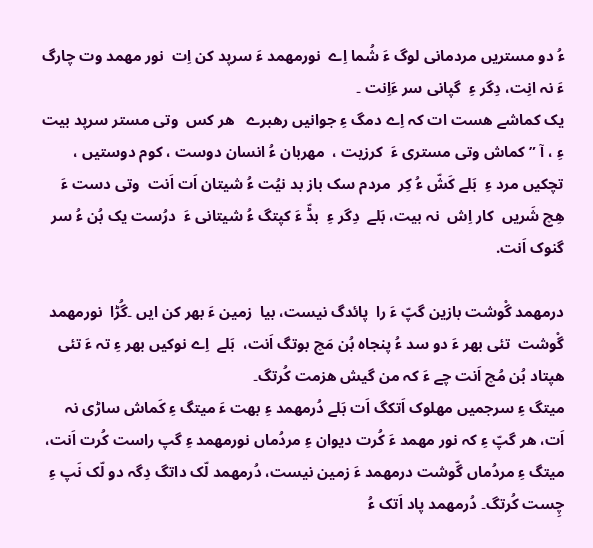ءُ دو مستریں مردمانی لوگ ءَ شُما اِے  نورمھمد ءَ سرپد کن اِت  نور مھمد وت چارگ ءَ نہ انِت، دِگر ءِ  گپانی سر ءَاِنت ۔
یک کماشے ھست ات کہ اِے دمگ ءِ جوانیں رھبرے   ھر کس  وتی مستر سرپد بیت ءِ ، آ ” کماش وتی مستری ءَ  کرزیت ،  مھربان ءُ انسان دوست ، کوم دوستیں ، تچکیں مرد ءِ  بَلے کَشّ ءُ کِر  مردم سک باز بد نیُت ءُ شیتان اَت اَنت  وتی دست ءَ ھِچ شَریں  کار اِش  نہ بیت، بَلے  دِگر ءِ  بڈّ ءَ کپتگ ءُ شیتانی ءَ  درُست یک بُن ءُ سر گنوک اَنت.

درمھمد گْوشت بازین گپّ ءَ را  پائدگ نیست، بیا  زمین ءَ بھر کن ایں ۔گُڑا  نورمھمد گْوشت  تئی بھر ءَ دو سد ءُ پنجاہ بُن مَچ بوتگ اَنت،  بَلے  اِے نوکیں بھر ءِ تہ ءَ تئی ھپتاد بُن مُچ اَنت چے ءَ کہ من گیش ھزمت کُرتگ۔
میتگ ءِ سرجمیں مھلوک اَتکگ اَت بَلے دُرمھمد ءِ بھت ءَ میتگ ءِ کَماش ساڑی نہ اَت، ھر گپّ ءِ کہ نور مھمد ءَ کُرت دیوان ءِ مردُماں نورمھمد ءِ گپ راست کُرت اَنت، میتگ ءِ مردُماں گّوشت درمھمد ءَ زمین نیست، دُرمھمد لّک داتگ دِگہ دو لّک نَپ ءِ چِست کُرتگ۔ دُرمھمد پاد اَتک ءُ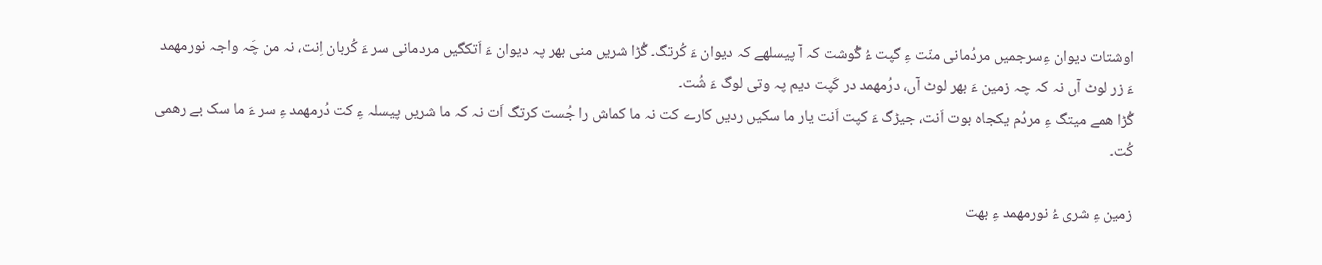اوشتات دیوان ءِسرجمیں مردُمانی منّت ءِ گپت ءُ گْوشت کہ آ پیسلھے کہ دیوان ءَ کُرتگ۔ گُڑا شریں منی بھر پہ دیوان ءَ اَتکگیں مردمانی سر ءَ کُربان اِنت، نہ من چَہ واجہ نورمھمد ءَ زر لوٹ آں نہ کہ چہ زمین ءَ بھر لوٹ آں، درُمھمد در کَپت دیم پہ وتی لوگ ءَ شُت۔
گُڑا ھمے میتگ ءِ مردُم یکجاہ بوت اَنت، جیڑگ ءَ کپت اَنت یار ما سکیں ردیں کارے کت نہ ما کماش را جُست کرتگ اَت نہ کہ ما شریں پیسلہ ءِ کت دُرمھمد ءِ سر ءَ ما سک بے رھمی کُت۔

زمین ءِ شری ءُ نورمھمد ءِ بھت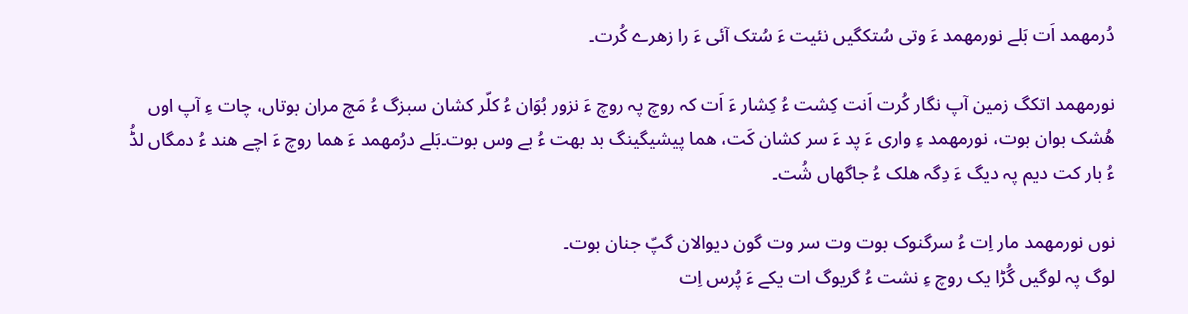دُرمھمد اَت بَلے نورمھمد ءَ وتی سُتکگیں نئیت ءَ سُتک آئی ءَ را زھرے کُرت۔

نورمھمد اتکگ زمین آپ نگار کُرت اَنت کِشت ءُ کِشار ءَ اَت کہ روچ پہ روچ ءَ نزور بُوَان ءُ کلّر کشان سبزگ ءُ مَچ مران بوتاں، چات ءِ آپ اوں ھُشک بوان بوت، نورمھمد ءِ واری ءَ پد ءَ سر کشان کَت، ھما پیشیگینگ بد بھت ءُ بے وس بوت۔بَلے درُمھمد ءَ ھما روچ ءَ اچے ھند ءُ دمگاں لڈُ ءُ بار کت دیم پہ دیگ ءَ دِگہ ھلک ءُ جاگھاں شُت۔

نوں نورمھمد مار اِت ءُ سرگنوک بوت وت سر وت گون دیوالان گپّ جنان بوت۔
لوگ پہ لوگیں گُڑا یک روچ ءِ نشت ءُ گریوگ ات یکے ءَ پُرس اِت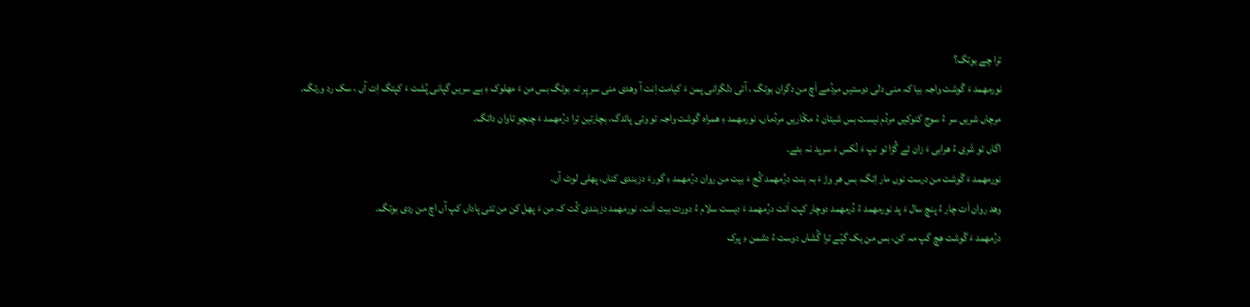ترا چے بوتگ؟
نورمھمد ءَ گْوشت واجہ بیا کہ منی دلی دوستیں مردُمے اَچ من دگران بوتگ ، آئی دلگرانی پمن ءَ کیامت اِنت آ وھدی منی سر پِر نہ بوتگ بس من ءَ مھلوک ءِ بے سریں گپانی پُشت ءَ کپتگ اِت آں ، سک رد ورتگ۔
مرچاں شریں سر ءُ سوج کنوکیں مردُم نیست بس شیتان ءُ مکّاریں مردُماں، نورمھمد ءِ ھمراہ گْوشت واجہ تو وتی پائدگ، بچارتین ترا درُمھمد ءَ چنچو تاوان داتگ۔
اگاں تو شَری ءُ ھرابی ءَ زان ئے گُڑا تو نپ ءَ نُکس ءَ سرپد نہ بئے۔
نورمھمد ءَ گْوشت من درست نوں مار اِتگ، بس ھر وڑ ءَ بہ بنت درُمھمد کُج ءَ بیت من روان درُمھمد ءِ گورءَ دزبندی کناں، پھلی لوٹ آں.
وھد روان اَت چار ءُ پنچ سال ءَ پد نورمھمد ءُ دُرمھمد دوچار کپت اَنت درُمھمد ءَ دیست سلام ءُ دورت بیت اَنت، نورمھمد دزبندی کُت کہ من ءَ پھل کن من تئی پاداں کپ آں اچ من ردی بوتگ۔
درُمھمد ءَ گْوشت ھِچ گپ مہ کن، بس من یک گپّے ترا گُشاں دوست ءُ دشمن ءِ پرک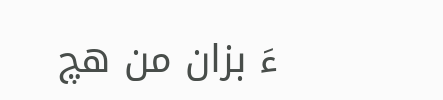ءَ بزان من ھچ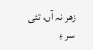زھر نہ آں، تئی سر ءِ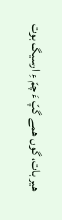ھیر بات، گوں ھمے گپّ ءَ چمّ ءِ ارسیگ بوت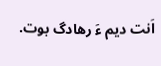اَنت دیم ءَ رھادگ بوت.